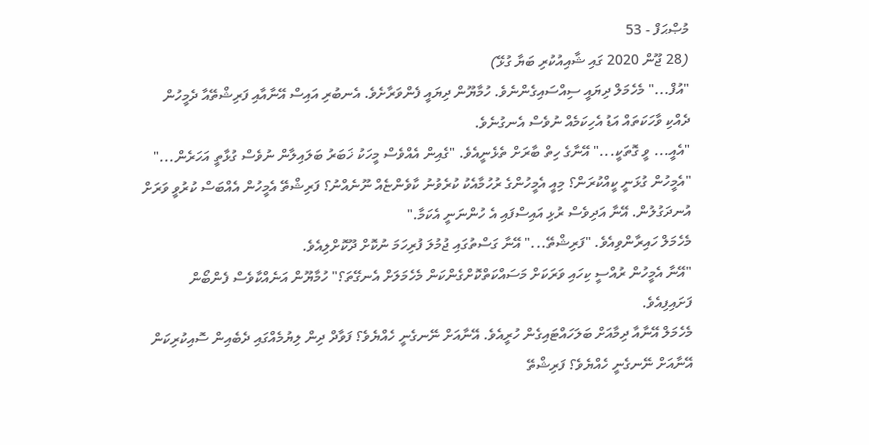މުޞްޙަފް - 53
(28 ޖޫން 2020 ގައި ޝާއިއުކުރި ބަޔާ ގުޅޭ)
"އުފް..." މެހެމަލް ދިޔައީ ސިއްސައިގެންނެވެ. ހުމާޔޫން ދިޔައީ ފެންވަރާށެވެ. އެނބުރި އައިސް އޭނާއާއި ފަރިޝްތޭއާ ދެމީހުން ދެއްކި ވާހަކަތައް އަޑު އެހިކަމެއް ނުވެސް އެނގުނެވެ.
"އެއީ... ވީ ގޮތަކީ..." އޭނާގެ ހިތް ބާރަށް ތެޅެނީއެވެ. "ގެއިން އެއްވެސް މީހަކު ޚަބަރު ބަލައިލާން ނުވެސް ގުޅާތީ އަހަރެން..."
"އެމީހުން ގުޅަނީ ކީއްކުރަން؟ މިއީ އެމީހުންގެ ރުހުމާއެކު ކުރެވުނު ކާވެންޏެއް ނޫނެއްނު؟ ފަރިޝްތޭ އެމީހުން އެއްބަސް ކުރުވީ ވަރަށް އުނދަގުލުން. އޭނާ އަދިވެސް ރުޅި އައިސްފައި އެ ހުންނަނީ އެކަމާ."
މެހެމަލް ހައިރާންވިއެވެ. "ފަރިޝްތޭ..." އޭނާ ގަސްތުގައި ޖުމުލަ ފުރިހަމަ ނުކޮށް ދޫކޮށްލިއެވެ.
"އޭނާ އެމީހުން ރުއްސީ ކިހައި ވަރަކަށް މަސައްކަތްކޮށްގެންކަން މެހެމަލަށް އެނގޭތަ؟" ހުމާޔޫން އަނެއްކާވެސް ފެންބޯން ފަށައިފިއެވެ.
މެހެމަލް އޭނާއާ ދިމާއަށް ބަލަހައްޓައިގެން ހުރީއެވެ. އޭނާއަށް ނޭނގެނީ ހެއްޔެވެ؟ ފަވާދް ދިން ލިޔުމެއްގައި ދެބެއިން ސޮއިކުރިކަން އޭނާއަށް ނޭނގެނީ ހެއްޔެވެ؟ ފަރިޝްތޭ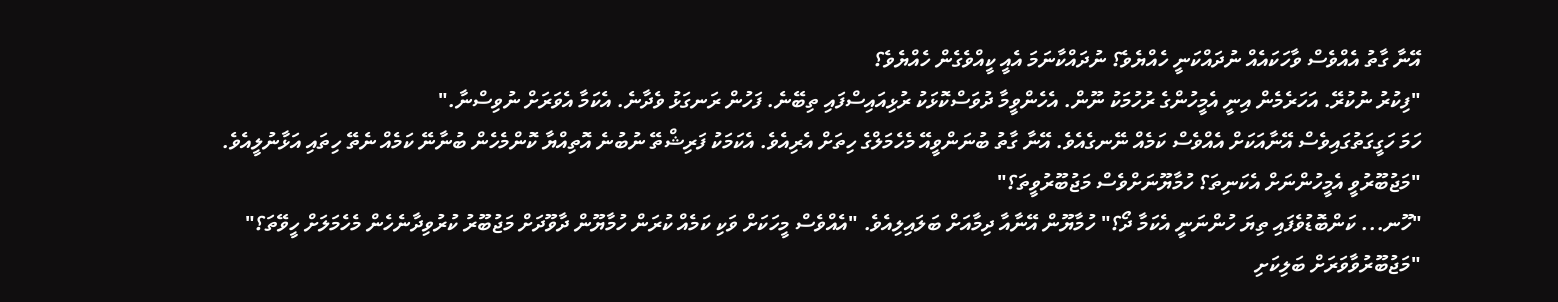އޭނާ ގާތު އެއްވެސް ވާހަކައެއް ނުދައްކަނީ ހެއްޔެވެ؟ ނުދައްކާނަމަ އެއީ ކީއްވެގެން ހެއްޔެވެ؟
"ފިކުރު ނުކުރޭ. އަހަރެމެން އިނީ އެމީހުންގެ ރުހުމަކު ނޫން. އެހެންވީމާ ދުވަސްކޮޅަކު ރުޅިއައިސްފައި ތިބޭނެ. ފަހުން ރަނގަޅު ވެދާނެ. އެކަމާ އެވަރަށް ނުވިސްނާ."
ހަމަ ހަގީގަތުގައިވެސް އޭނާއަކަށް އެއްވެސް ކަމެއް ނޭނގެއެވެ. އޭނާ ގާތު ބުނަންވީއޭ މެހެމަލްގެ ހިތަށް އެރިއެވެ. އެކަމަކު ފަރިޝްތޭ ނުބުނެ އޮތިއްޔާ ކޮންމެހެން ބުނާނޭ ކަމެއް ނެތޭ ހިތައި އަޅާނުލީއެވެ.
"މަޖުބޫރުވީ އެމީހުންނަށް އެކަނިތަ؟ ހުމާޔޫނަށްވެސް މަޖުބޫރުވީތަ؟"
"ހޫނ... ކަންބޮޑުވެފައި ތިޔަ ހުންނަނީ އެކަމާ ދޯ؟" ހުމާޔޫން އޭނާއާ ދިމާއަށް ބަލައިލިއެވެ. "އެއްވެސް މީހަކަށް ވަކި ކަމެއް ކުރަން ހުމާޔޫން ދާވޫދަށް މަޖުބޫރު ކުރުވިދާނެހެން މެހެމަލަށް ހީވޭތަ؟"
"މަޖުބޫރުވާވަރަށް ބަލިކަށި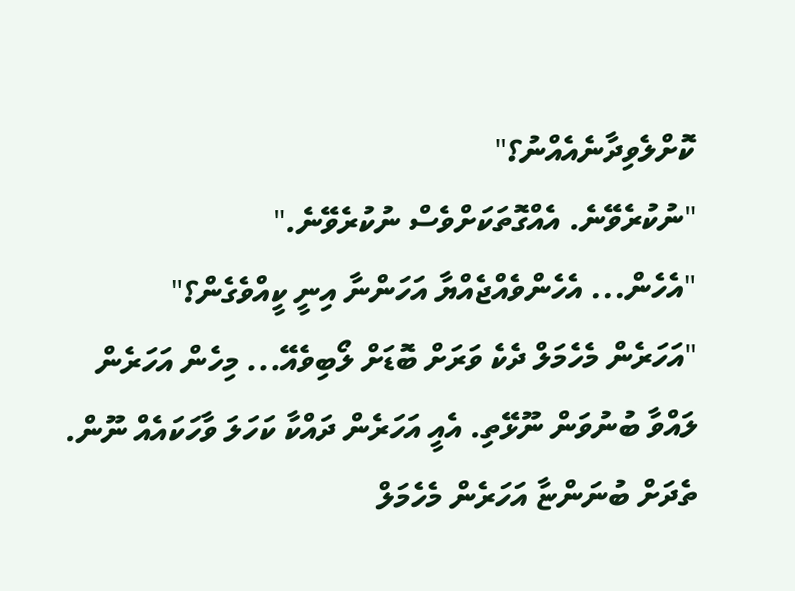ކޮށްލެވިދާނެއެއްނު؟"
"ނުކުރެވޭނެ. އެއްގޮތަކަށްވެސް ނުކުރެވޭނެ."
"އެހެން... އެހެންވެއްޖެއްޔާ އަހަންނާ އިނީ ކީއްވެގެން؟"
"އަހަރެން މެހެމަލް ދެކެ ވަރަށް ބޮޑަށް ލޯބިވެއޭ... މިހެން އަހަރެން ލައްވާ ބުނުވަން ނޫޅޭތި. އެއީ އަހަރެން ދައްކާ ކަހަލަ ވާހަކައެއް ނޫން. ތެދަށް ބުނަންޏާ އަހަރެން މެހެމަލް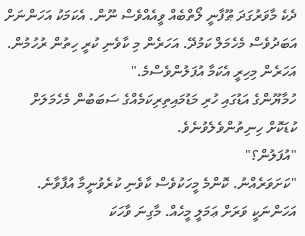ދެކެ މާވަރުގަދަ ޠޫފާނީ ލޯތްބެއް ވީއެއްވެސް ނޫން. އެކަމަކު އަހަންނަށް އަބަދުވެސް މެހެމަލް ކަމުދޭ. އަހަރެން މި ކާވެނި ކުރީ ހިތުން ރުހުމުން. އަހަރެން މިހިރީ އެކަމާ އުފަލުންވެސްމެ."
ހުމާޔޫންގެ އަޑުގައި ހުރި މަޑުމައިތިރިކަމެއްގެ ސަބަބުން މެހެމަލަށް ކުޑަކޮށް ހިނިތުންވެލެވުނެވެ.
"އުފަލުން؟"
"ކަށަވަރެއްނު. ކޮންމެ މީހަކުވެސް ކާވެނި ކުރެވުނީމާ އުފާވާނެ. އަހަންނަކީ ވަރަށް ޢަމަލީ މީހެއް. މާގިނަ ވާހަކަ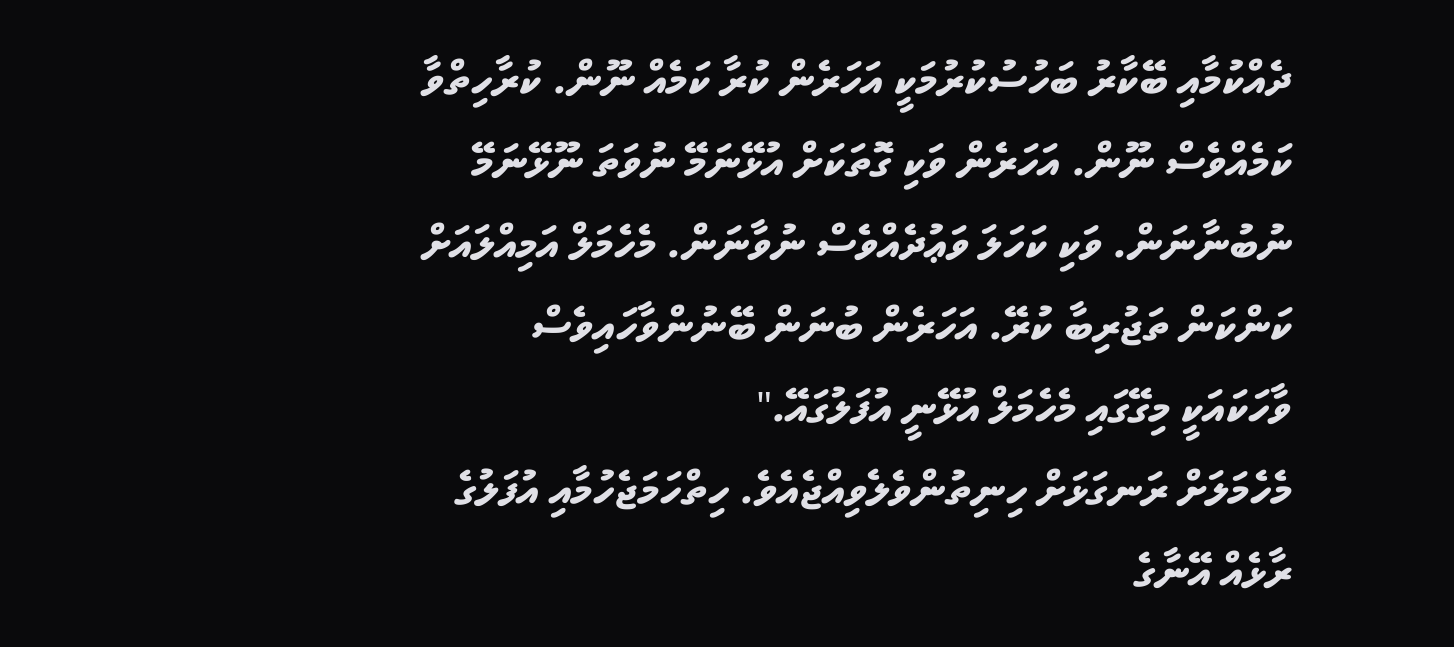ދެއްކުމާއި ބޭކާރު ބަހުސުކުރުމަކީ އަހަރެން ކުރާ ކަމެއް ނޫން. ކުރާހިތްވާ ކަމެއްވެސް ނޫން. އަހަރެން ވަކި ގޮތަކަށް އުޅޭނަމޭ ނުވަތަ ނޫޅޭނަމޭ ނުބުނާނަން. ވަކި ކަހަލަ ވަޢުދެއްވެސް ނުވާނަން. މެހެމަލް އަމިއްލައަށް ކަންކަން ތަޖުރިބާ ކުރޭ. އަހަރެން ބުނަން ބޭނުންވާހައިވެސް ވާހަކައަކީ މިގޭގައި މެހެމަލް އުޅޭނީ އުފަލުގައޭ."
މެހެމަލަށް ރަނގަޅަށް ހިނިތުންވެލެވިއްޖެއެވެ. ހިތްހަމަޖެހުމާއި އުފަލުގެ ރާޅެއް އޭނާގެ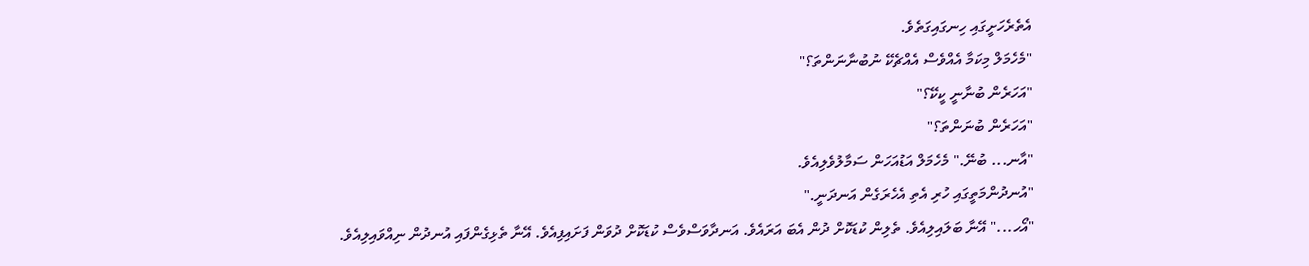އެތެރެހަށީގައި ހިނގައިގަތެވެ.
"މެހެމަލް މިކަމާ އެއްވެސް އެއްޗެކޭ ނުބުނާނަންތަ؟"
"އަހަރެން ބުނާނީ ކީކޭ؟"
"އަހަރެން ބުނަންތަ؟"
"އާނ... ބުނޭ." މެހެމަލް އަޑުއަހަން ސަމާލުވެލިއެވެ.
"އުނދުންމަތީގައި ހުރި އެތި އެހެރަގެން އަނދަނީ."
"އޯހ..." އޭނާ ބަލައިލިއެވެ. ތެލިން ކުޑަކޮށް ދުން އެބަ އަރައެވެ. އަނދާވަސްވެސް ކުޑަކޮށް ދުވަން ފަށައިފިއެވެ. އޭނާ ތެޅިގެންފައި އުނދުން ނިއްވައިލިއެވެ.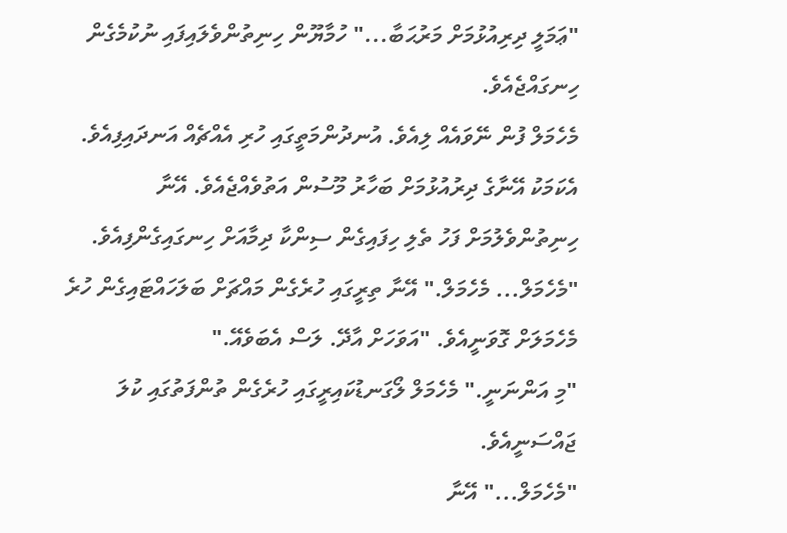"ޢަމަލީ ދިރިއުޅުމަށް މަރުޙަބާ..." ހުމާޔޫން ހިނިތުންވެލައިފައި ނުކުމެގެން ހިނގައްޖެއެވެ.
މެހެމަލް ފުން ނޭވައެއް ލިއެވެ. އުނދުންމަތީގައި ހުރި އެއްޗެއް އަނދައިފިއެވެ. އެކަމަކު އޭނާގެ ދިރުއުޅުމަށް ބަހާރު މޫސުން އަތުވެއްޖެއެވެ. އޭނާ ހިނިތުންވެލުމަށް ފަހު ތެލި ހިފައިގެން ސިންކާ ދިމާއަށް ހިނގައިގެންފިއެވެ.
"މެހެމަލް... މެހެމަލް." އޭނާ ތިރީގައި ހުރެގެން މައްޗަށް ބަލަހައްޓައިގެން ހުރެ މެހެމަލަށް ގޮވަނީއެވެ. "އަވަހަށް އާދޭ. ލަސް އެބަވެއޭ."
"މި އަންނަނީ." މެހެމަލް ލޯގަނޑުކައިރީގައި ހުރެގެން ތުންފަތުގައި ކުލަ ޖައްސަނީއެވެ.
"މެހެމަލް..." އޭނާ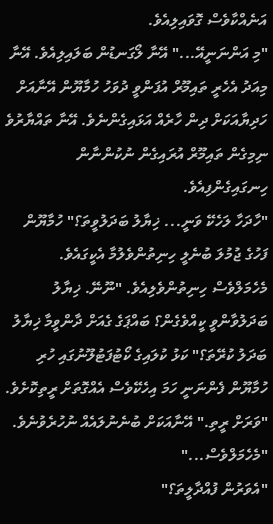އަނެއްކާވެސް ގޮވައިލިއެވެ.
"މި އަންނަނީއޭ..." އޭނާ ލޯގަނޑުން ބަލައިލިއެވެ. އޭނާ މިއަދު އެހެރީ ތައިމޫރް އުފަންވީ ދުވަހު ހުމާޔޫން އޭނާއަށް ހަދިޔާއަކަށް ދިން ހާރެއް އަޅައިގެންނެވެ. އޭނާ ތައްޔާރުވެ ނިމިގެން ތައިމޫރް އުރައިގެން ނުކުންނާން ހިނގައިގެންފިއެވެ.
"ހާދަހާ ލަހެކޭ ވަނީ... ޚިޔާލު ބަދަލުވީތަ؟" ހުމާޔޫން ފަހުގެ ޖުމުލަ ބުނެލީ ހިނިތުންވެލުމާ އެކީގައެވެ.
މެހެމަލްވެސް ހިނިތުންވެލިއެވެ. "ނޫނޭ. ޚިޔާލު ބަދަލުވާންވީ ކީއްވެގެން؟ ބައްޕަގެ ގެއަށް ދާންވީމާ ޚިޔާލު ބަދަލު ކުރޭތަ؟" ކަޅު ކުލައިގެ ކޯޓުފަޓުލޫނުގައި ހުރި ހުމާޔޫން ފެންނަނީ ހަމަ އިހެކޭވެސް އެއްގޮތަށް ރީތިކޮށެވެ. "ވަރަށް ރީތި." އޭނާއަކަށް ބުނެނުލައެއް ނުހުރެވުނެވެ.
"މެހެމަލްވެސް..."
"އެވަރުން ފުއްދާލީތަ؟"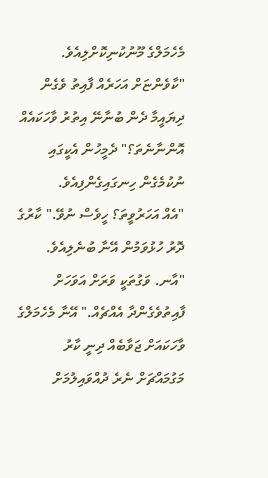މެހެމަލްގެ މޫނުކުނިކޮށްލިއެވެ.
"ކާވެންޏަށް އަހަރެއް ފާއިތު ވެގެން ދިޔައީމާ ދެން ބުނާނޭ އިތުރު ވާހަކައެއް އޮންނާނެތަ؟" ދެމީހުން އެކީގައި ނުކުމެގެން ހިނގައިގެންފިއެވެ.
"އެއް އަހަރުވީތަ؟ ހީވެސް ނުވޭ." ކާރުގެ ދޮރު ހުޅުވަމުން އޭނާ ބުނެލިއެވެ.
"އާނ. ވަގުތަކީ ވަރަށް އަވަހަށް ފާއިތުވެގެންދާ އެއްޗެއް." އޭނާ މެހެމަލްގެ ވާހަކައަށް ޖަވާބެއް ދިނީ ކާރު މަގުމައްޗަށް ނެރެ ދުއްވައިލުމަށް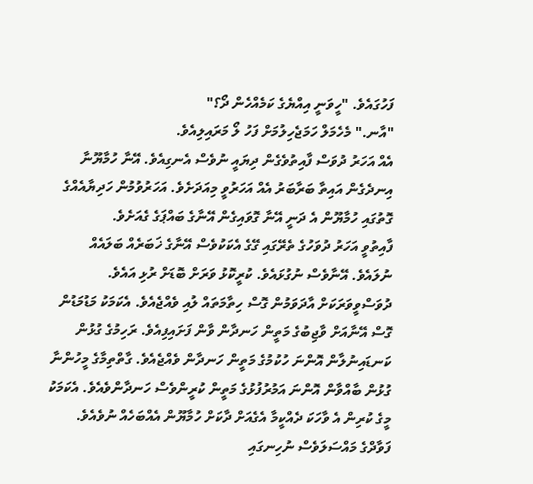ފަހުގައެވެ. "ހީވަނީ އިއްޔެގެ ކަމެއްހެން ދޯ؟"
"އާނ." މެހެމަލް ހަމަޖެހިލުމަށް ފަހު ލޯ މަރައިލިއެވެ.
އެއް އަހަރު ދުވަސް ފާއިތުވެގެން ދިޔައީ ނުވެސް އެނގިއެވެ. އޭނާ ހުމާޔޫނާ އިނދެގެން އައިތާ ބަރާބަރު އެއް އަހަރުވީ މިއަދަށެވެ. އަހަރުވުމުން ހަދިޔާއެއްގެ ގޮތުގައި ހުމާޔޫން އެ ދަނީ އޭނާ ގޮވައިގެން އޭނާގެ ބައްޕަގެ ގެއަށެވެ.
ފާއިތުވީ އަހަރު ދުވަހުގެ ތެރޭގައި ގޭގެ އެކަކުވެސް އޭނާގެ ޚަބަރެއް ބަލައެއް ނުލައެވެ. އޭނާވެސް ނުގުޅައެވެ. ކުރީކޮޅު ވަރަށް ބޮޑަށް ރުޅި އައެވެ. ދުވަސްވީވަރަކަށް އާދަވަމުން ގޮސް ހިތާމަތައް ލުއި ވެއްޖެއެވެ. އެކަމަކު މަޑުމަޑުން ގޮސް އޭނާއަށް ވާޖިބުގެ މަތީން ހަނދާން ވާން ފަށައިފިއެވެ. ރަހިމުގެ ގުޅުން ކަނޑައިނުލާން އޮންނަ ހުކުމުގެ މަތީން ހަނދާން ވެއްޖެއެވެ. ގާތްތިމާގެ މީހުންނާ ގުޅުން ބާއްވާން އޮންނަ އަމުރުފުޅުގެ މަތީން ކުރީންވެސް ހަނދާންވެއެވެ. އެކަމަކު މީގެ ކުރިން އެ ވާހަކަ ދެއްކީމާ އެގެއަށް ދާކަށް ހުމާޔޫން އެއްބަހެއް ނުވެއެވެ. ފަވާދްގެ މައްސަލަވެސް ނުހިނގައި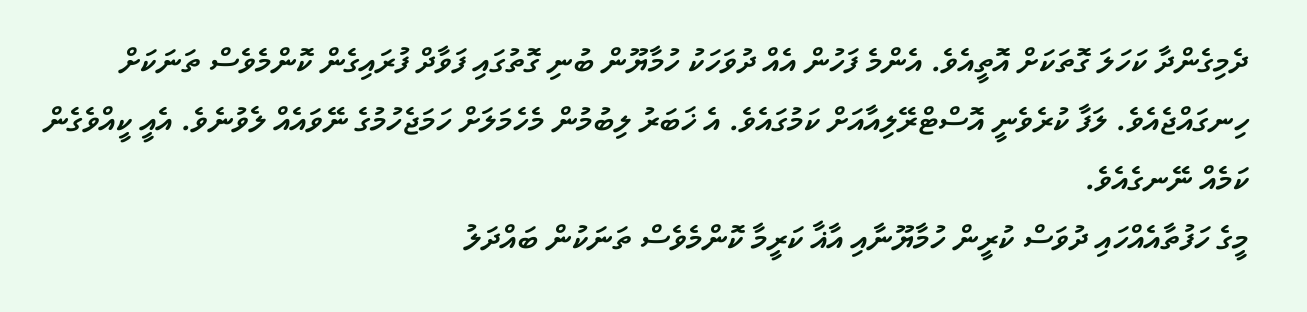ދެމިގެންދާ ކަހަލަ ގޮތަކަށް އޮތީއެވެ. އެންމެ ފަހުން އެއް ދުވަހަކު ހުމާޔޫން ބުނި ގޮތުގައި ފަވާދް ފުރައިގެން ކޮންމެވެސް ތަނަކަށް ހިނގައްޖެއެވެ. ލަފާ ކުރެވެނީ އޮސްޓްރޭލިއާއަށް ކަމުގައެވެ. އެ ޚަބަރު ލިބުމުން މެހެމަލަށް ހަމަޖެހުމުގެ ނޭވައެއް ލެވުނެވެ. އެއީ ކީއްވެގެން ކަމެއް ނޭނގެއެވެ.
މީގެ ހަފުތާއެއްހައި ދުވަސް ކުރީން ހުމާޔޫނާއި އާޣާ ކަރީމާ ކޮންމެވެސް ތަނަކުން ބައްދަލު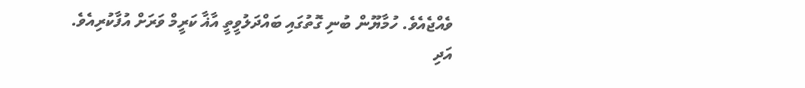ވެއްޖެއެވެ. ހުމާޔޫން ބުނި ގޮތުގައި ބައްދަލުވީތީ އާޣާ ކަރީމް ވަރަށް އުފާކުރިއެވެ. އަދި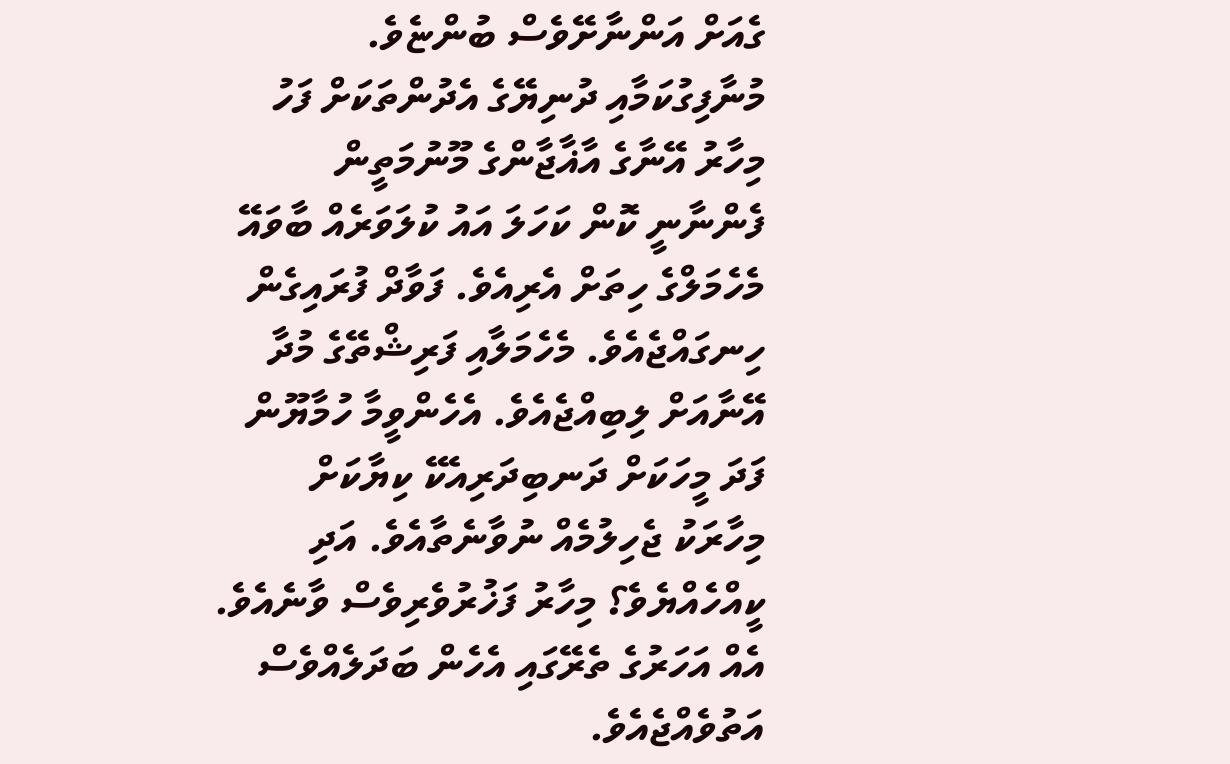ގެއަށް އަންނާށޭވެސް ބުންޏެވެ. މުނާފިގުކަމާއި ދުނިޔޭގެ އެދުންތަކަށް ފަހު މިހާރު އޭނާގެ އާޣާޖާންގެ މޫނުމަތީން ފެންނާނީ ކޮން ކަހަލަ އައު ކުލަވަރެއް ބާވައޭ މެހެމަލްގެ ހިތަށް އެރިއެވެ. ފަވާދް ފުރައިގެން ހިނގައްޖެއެވެ. މެހެމަލާއި ފަރިޝްތޭގެ މުދާ އޭނާއަށް ލިބިއްޖެއެވެ. އެހެންވީމާ ހުމާޔޫން ފަދަ މީހަކަށް ދަނބިދަރިއެކޭ ކިޔާކަށް މިހާރަކު ޖެހިލުމެއް ނުވާނެތާއެވެ. އަދި ކީއްހެއްޔެވެ؟ މިހާރު ފަޚުރުވެރިވެސް ވާނެއެވެ.
އެއް އަހަރުގެ ތެރޭގައި އެހެން ބަދަލެއްވެސް އަތުވެއްޖެއެވެ.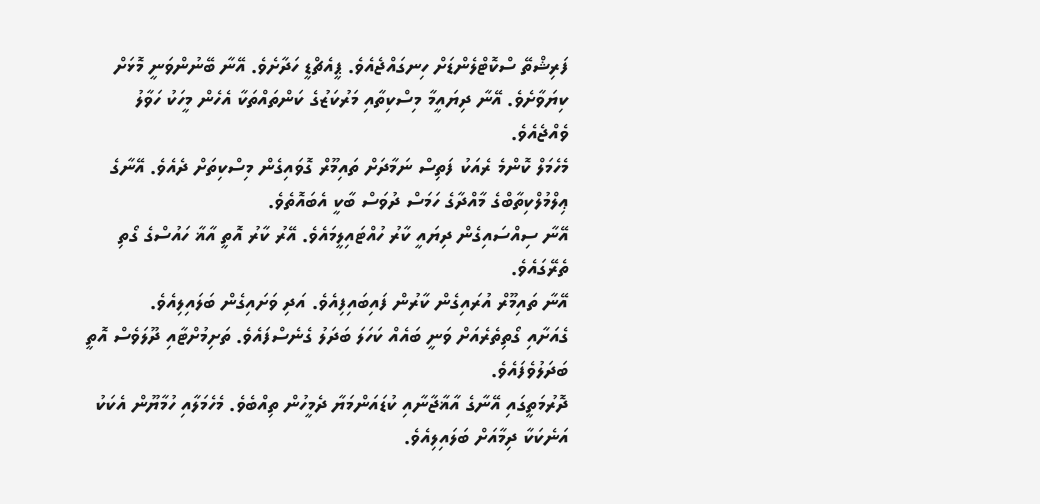ފަރިޝްތޭ ސްކޮޓްލެންޑަށް ހިނގައްޖެއެވެ. ޕީއެޗްޑީ ހަދާށެވެ. އޭނާ ބޭނުންވަނީ މޮޅަށް ކިޔަވާށެވެ. އޭނާ ދިޔައީމާ މިސްކިތާއި މަރުކަޒުގެ ކަންތައްތަކާ އެހެން މީހަކު ހަވާލު ވެއްޖެއެވެ.
މެހެމަލް ކޮންމެ ރެއަކު ފަތިސް ނަމާދަށް ތައިމޫރް ގޮވައިގެން މިސްކިތަށް ދެއެވެ. އޭނާގެ ޢިލްމުލްކިތާބްގެ މާއްދާގެ ހަމަސް ދުވަސް ބާކީ އެބައޮތެވެ.
އޭނާ ސިއްސައިގެން ދިޔައީ ކާރު ހުއްޓައިލީމައެވެ. އޭރު ކާރު އޮތީ އާޣާ ހައުސްގެ ގޯތި ތެރޭގައެވެ.
އޭނާ ތައިމޫރް އުރައިގެން ކާރުން ފައިބައިފިއެވެ. އަދި ވަށައިގެން ބަލައިލިއެވެ.
ގެއަށާއި ގޯތިތެރެއަށް ވަނީ ބައެއް ކަހަލަ ބަދަލު ގެނެސްފައެވެ. ތަށިމުށްޓާއި ދޫލަވެސް އޮތީ ބަދަލުވެފައެވެ.
ދޮރުމަތީގައި އޭނާގެ އާޣާޖާނާއި ކުޑައަންމަޔާ ދެމީހުން ތިއްބެވެ. މެހެމަލާއި ހުމާޔޫން އެކަކު އަނެކަކާ ދިމާއަށް ބަލައިލިއެވެ.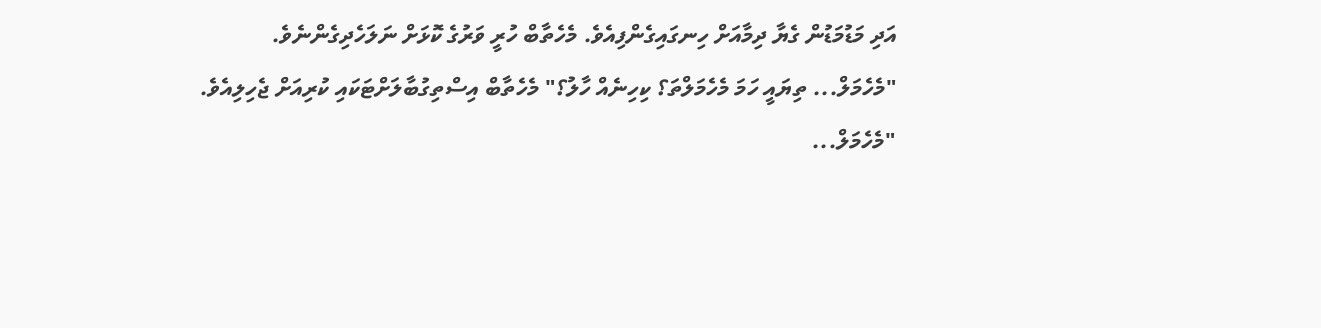އަދި މަޑުމަޑުން ގެޔާ ދިމާއަށް ހިނގައިގެންފިއެވެ. މެހެތާބް ހުރީ ވަރުގެ ކޮޅަށް ނަލަހެދިގެންނެވެ.
"މެހެމަލް... ތިޔައީ ހަމަ މެހެމަލްތަ؟ ކިހިނެއް ހާލު؟" މެހެތާބް އިސްތިގުބާލަށްޓަކައި ކުރިއަށް ޖެހިލިއެވެ.
"މެހެމަލް...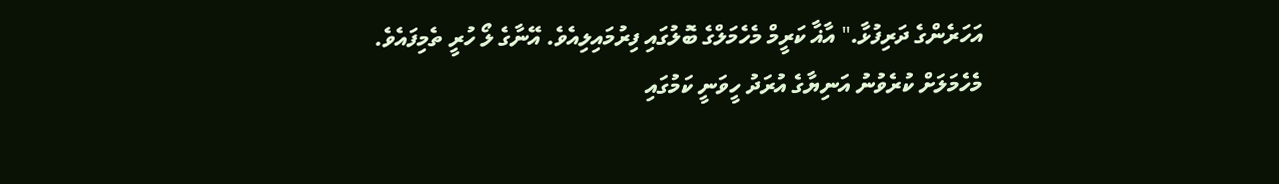އަހަރެންގެ ދަރިފުޅާ." އާޣާ ކަރީމް މެހެމަލްގެ ބޮލުގައި ފިރުމައިލިއެވެ. އޭނާގެ ލޯ ހުރީ ތެމިފައެވެ. މެހެމަލަށް ކުރެވުނު އަނިޔާގެ އުރަދު ހީވަނީ ކަމުގައި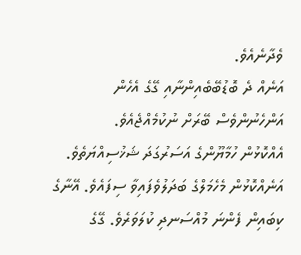ވެދާނެއެވެ.
އަނެއް ދެ ބޮޑުބޭބެއިންނާއި ގޭގެ އެހެން އަންހެނުންވެސް ބޭރަށް ނުކުމެއްޖެއެވެ.
އެއްކޮޅުން ހުމާޔޫންގެ އަސަރުގަދަ ޝަޚުސިއްޔަތެވެ. އަނެއްކޮޅުން މެހެމަލްގެ ބަދަލުވެފައިވާ ސިފައެވެ. އޭނާގެ ކިބައިން ފެންނަ މުއްސަނދި ކުލަވަރެވެ. ގޭގެ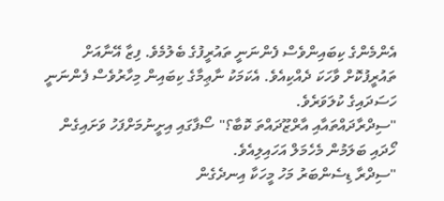އެންމެންގެ ކިބައިންވެސް ފެންނަނީ ތައުރީފުގެ ބެލުމެވެ. ފިޒާ އޭނާއަށް ތައުރީފުކޮށް ވާހަކަ ދެއްކިއެވެ. އެކަމަކު ނާޢިމާގެ ކިބައިން މިހާރުވެސް ފެންނަނީ ހަސަދައިގެ ކުލަވަރެވެ.
"ސިދްރާދައްތައާއި އާރްޒޫދައްތަ ކޮބާ؟" ސޯފާގައި އިށީނުމަށްފަހު ވަށައިގެން ހޯދައި ބަލަމުން މެހެމަލް އަހައިލިއެވެ.
"ސިދްރާ ޑިސެންބަރު މަހު މީހަކާ އިނދެގެން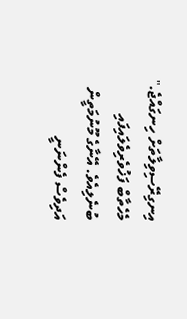އިނގިރޭސިވިލާތަށް ހިނގައްޖެ." މެހެތާބް ފަޚުވެރިވެލައިފައި ބުނެލިއެވެ. އޭނާގެ މޫނުމަތީން އަދިވެސް ފެންނަނީ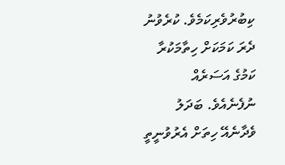ކިބުރުވެރިކަމެވެ. ކުރެވުނު ދެރަ ކަމަކަށް ހިތާމަކުރާ ކަމުގެ އަސަރެއް ނުފެނެއެވެ. ބަދަލު ވެދާނެއޭ ހިތަށް އެރުވުނީތީ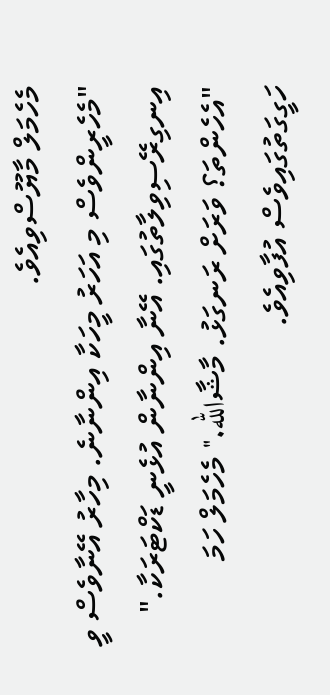މެހެމަލް މާޔޫސްވިއެވެ.
"މެހެރީންވެސް މި އަހަރު މީހަކާ އިންނާނެ. މިހާރު އޭނާވެސް ވީ އިނގިރޭސިވިލާތުގައި. އޭނާ އިންނާން އުޅެނީ ޑަކްޓަރަކާ."
"އެހެންތަ؟ ވަރަށް ރަނގަޅު. މާޝާالله." މެހެމަލް ހަމަ ހަގީގަތުގައިވެސް އުފާވިއެވެ.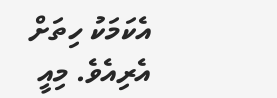އެކަމަކު ހިތަށް އެރިއެވެ. މިއީ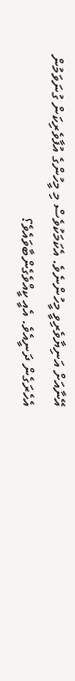އޭނާއަށް އަނިޔާވެރިވީ މީހުންނެވެ. އެކަމަކުވެސް މި މީހުންގެ އުފާވެރިކަން ގުނަވަމުން އެހެރަގެން ދަނީއެވެ. އެއީ ކީއްވެގެންބާވައެވެ؟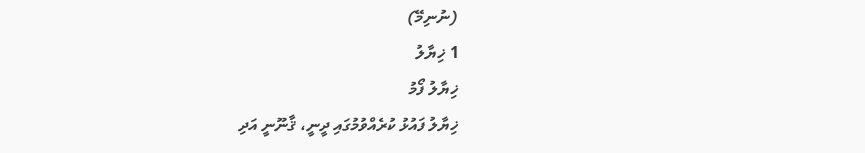(ނުނިމޭ)
1 ޚިޔާލު
ޚިޔާލު ފޯމު
ޚިޔާލު ފައުޅު ކުރެއްވުމުގައި ދީނީ، ޤާނޫނީ އަދި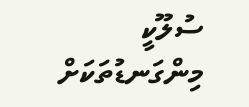ސުލޫކީ މިންގަނޑުތަކަށް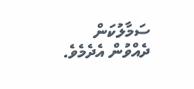ސަމާލުކަން ދެއްވުން އެދެމެވެ.